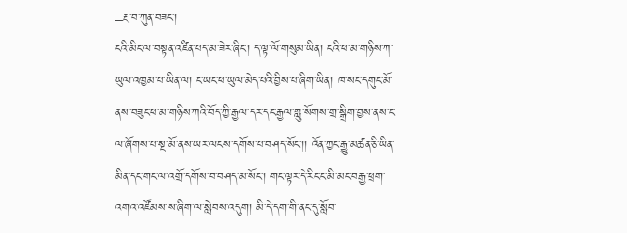–རྔ་བ་ཀུན་བཟང་།
ངའི་མིང་ལ་བསྟན་འཛིན་པད་མ་ཟེར་ཞིང་། ད་ལྟ་ལོ་གསུམ་ཡིན། ངའི་ཕ་མ་གཉིས་ཀ་ཡུལ་འཁྱམ་པ་ཡིན་ལ། ང་ཡང་ཕ་ཡུལ་མེད་པའི་བྱིས་པ་ཞིག་ཡིན། ཁ་སང་དགུང་མོ་ནས་བཟུང་ཕ་མ་གཉིས་ཀའི་བོད་ཀྱི་རྒྱལ་དར་དང་རྒྱལ་གླུ་སོགས་གྲ་སྒྲིག་བྱས་ནས་ང་ལ་ཞོགས་པ་སྔ་མོ་ནས་ཡར་ལངས་དགོས་པ་བཤད་སོང་།། འོན་ཀྱང་རྒྱུ་མཚན་ཅི་ཡིན་མིན་དང་གང་ལ་འགྲོ་དགོས་བ་བཤད་མ་སོང་། གང་ལྟར་དེ་རིང་ང་མི་མང་བརྒྱ་ཕྲག་འགའ་འཛོམས་ས་ཞིག་ལ་སླེབས་འདུག། མི་དེ་དག་གི་ནང་དུ་སློབ་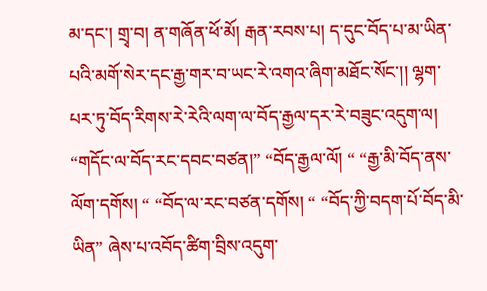མ་དང་། གྲྭ་བ། ན་གཞོན་ཕོ་མོ། རྒན་རབས་པ། ད་དུང་བོད་པ་མ་ཡིན་པའི་མགོ་སེར་དང་རྒྱ་གར་བ་ཡང་རེ་འགའ་ཞིག་མཐོང་སོང་།། ལྷག་པར་ཏུ་བོད་རིགས་རེ་རེའི་ལག་ལ་བོད་རྒྱལ་དར་རེ་བཟུང་འདུག་ལ། “གདོང་ལ་བོད་རང་དབང་བཙན།” “བོད་རྒྱལ་ལོ། “ “རྒྱ་མི་བོད་ནས་ལོག་དགོས། “ “བོད་ལ་རང་བཙན་དགོས། “ “བོད་ཀྱི་བདག་པོ་བོད་མི་ཡིན” ཞེས་པ་འབོད་ཚིག་བྲིས་འདུག་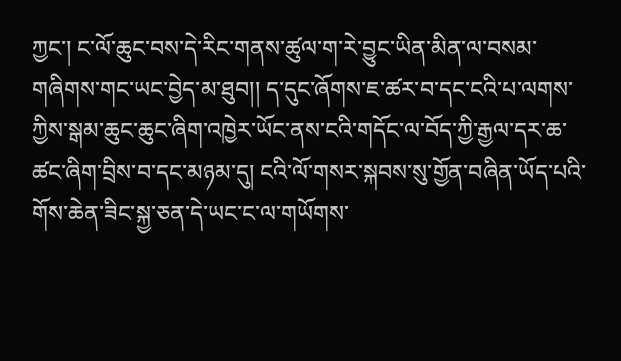ཀྱང་། ང་ལོ་ཆུང་བས་དེ་རིང་གནས་ཚུལ་ག་རེ་བྱུང་ཡིན་མིན་ལ་བསམ་གཞིགས་གང་ཡང་བྱེད་མ་ཐུབ།། ད་དུང་ཞོགས་ཇ་ཚར་བ་དང་ངའི་པ་ལགས་ཀྱིས་སྒམ་ཆུང་ཆུང་ཞིག་འཁྱེར་ཡོང་ནས་ངའི་གདོང་ལ་བོད་ཀྱི་རྒྱལ་དར་ཆ་ཚང་ཞིག་བྲིས་བ་དང་མཉམ་དུ། ངའི་ལོ་གསར་སྐབས་སུ་གྱོན་བཞིན་ཡོད་པའི་གོས་ཆེན་ཟིང་སྐྱ་ཅན་དེ་ཡང་ང་ལ་གཡོགས་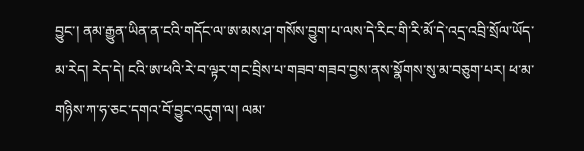བྱུང་། ནམ་རྒྱུན་ཡིན་ན་ངའི་གདོང་ལ་ཨ་མས་ཤ་གསོས་བྱུག་པ་ལས་དེ་རིང་གི་རི་མོ་དེ་འདྲ་འབྲི་སྲོལ་ཡོད་མ་རེད། རེད་དེ། ངའི་ཨ་ཕའི་རེ་བ་ལྟར་གང་བྲིས་པ་གཟབ་གཟབ་བྱས་ནས་སྣོགས་སུ་མ་བཅུག་པར། ཕ་མ་གཉིས་ཀ་ཧ་ཅང་དགའ་བོ་བྱུང་འདུག་ལ། ལམ་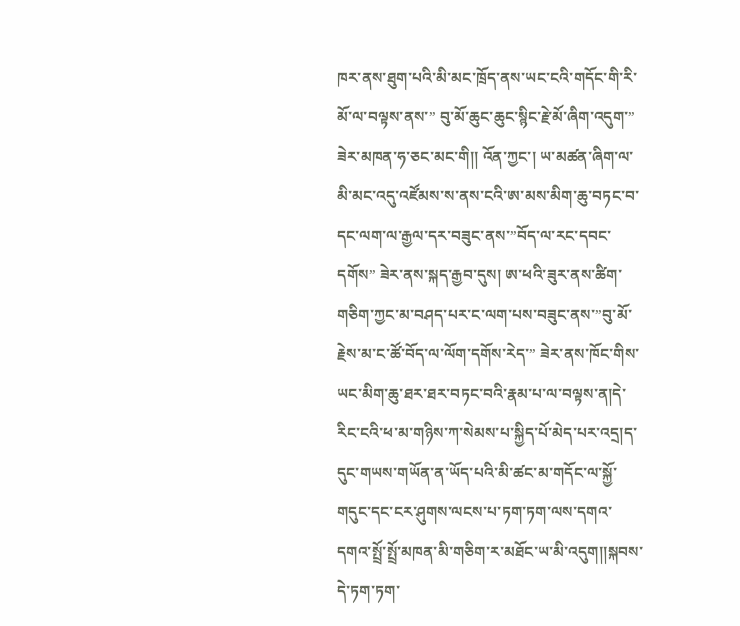ཁར་ནས་ཐུག་པའི་མི་མང་ཁྲོད་ནས་ཡང་ངའི་གདོང་གི་རི་མོ་ལ་བལྟས་ནས་” བུ་མོ་ཆུང་ཆུང་སྙིང་རྗེ་མོ་ཞིག་འདུག་” ཟེར་མཁན་ཧ་ཅང་མང་གི།། འོན་ཀྱང་། ཡ་མཚན་ཞིག་ལ་མི་མང་འདུ་འཛོམས་ས་ནས་ངའི་ཨ་མས་མིག་ཆུ་བཏང་བ་དང་ལག་ལ་རྒྱལ་དར་བཟུང་ནས་”བོད་ལ་རང་དབང་དགོས” ཟེར་ནས་སྐད་རྒྱབ་དུས། ཨ་ཕའི་ཟུར་ནས་ཚིག་གཅིག་ཀྱང་མ་བཤད་པར་ང་ལག་པས་བཟུང་ནས་”བུ་མོ་རྗེས་མ་ང་ཚོ་བོད་ལ་ལོག་དགོས་རེད་” ཟེར་ནས་ཁོང་གིས་ཡང་མིག་ཆུ་ཐར་ཐར་བཏང་བའི་རྣམ་པ་ལ་བལྟས་ན།དེ་རིང་ངའི་ཕ་མ་གཉིས་ཀ་སེམས་པ་སྐྱིད་པོ་མེད་པར་འདྲ།ད་དུང་གཡས་གཡོན་ན་ཡོད་པའི་མི་ཚང་མ་གདོང་ལ་སྐྱོ་གདུང་དང་ངར་ཤུགས་ལངས་པ་ཏག་ཏག་ལས་དགའ་དགའ་སྤྲོ་སྤྲོ་མཁན་མི་གཅིག་ར་མཐོང་ཡ་མི་འདུག།།སྐབས་དེ་ཏག་ཏག་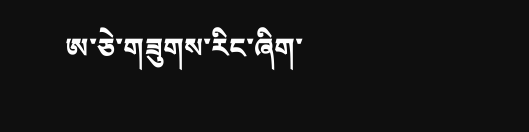ཨ་ཅེ་གཟུགས་རིང་ཞིག་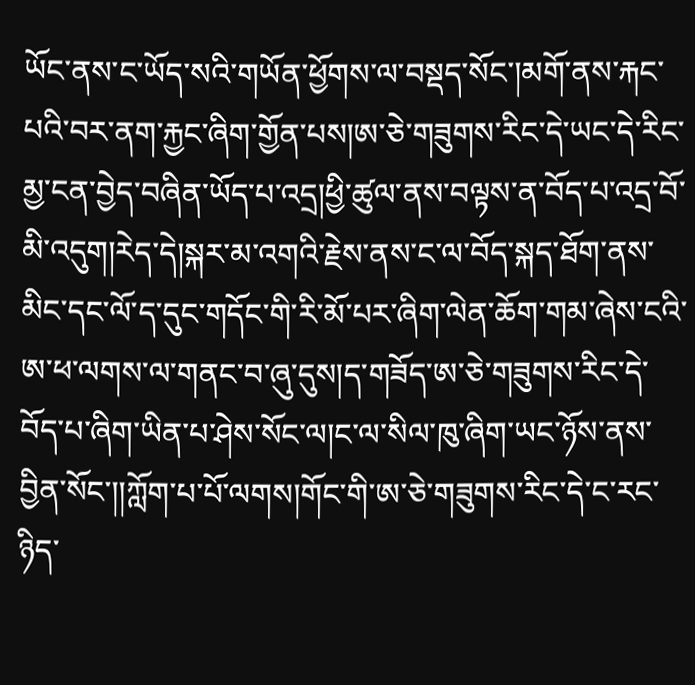ཡོང་ནས་ང་ཡོད་སའི་གཡོན་ཕྱོགས་ལ་བསྡད་སོང་།མགོ་ནས་རྐང་པའི་བར་ནག་རྐྱང་ཞིག་གྱོན་པས།ཨ་ཅེ་གཟུགས་རིང་དེ་ཡང་དེ་རིང་མྱ་ངན་བྱེད་བཞིན་ཡོད་པ་འདྲ།ཕྱི་ཚུལ་ནས་བལྟས་ན་བོད་པ་འདྲ་བོ་མི་འདུག།རེད་དེ།སྐར་མ་འགའི་རྗེས་ནས་ང་ལ་བོད་སྐད་ཐོག་ནས་མིང་དང་ལོ་ད་དུང་གདོང་གི་རི་མོ་པར་ཞིག་ལེན་ཆོག་གམ་ཞེས་ངའི་ཨ་ཕ་ལགས་ལ་གནང་བ་ཞུ་དུས།ད་གཟོད་ཨ་ཅེ་གཟུགས་རིང་དེ་བོད་པ་ཞིག་ཡིན་པ་ཤེས་སོང་ལ།ང་ལ་སིལ་ཁུ་ཞིག་ཡང་ཉོས་ནས་བྱིན་སོང་།།ཀློག་པ་པོ་ལགས།གོང་གི་ཨ་ཅེ་གཟུགས་རིང་དེ་ང་རང་ཉིད་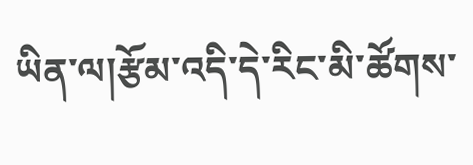ཡིན་ལ།རྩོམ་འདི་དེ་རིང་མི་ཚོགས་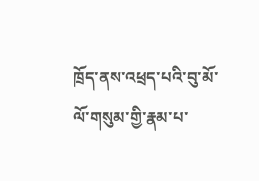ཁྲོད་ནས་འཕྲད་པའི་བུ་མོ་ལོ་གསུམ་གྱི་རྣམ་པ་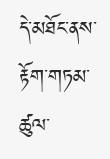དེ་མཐོང་ནས་རྟོག་གཏམ་ཚུལ་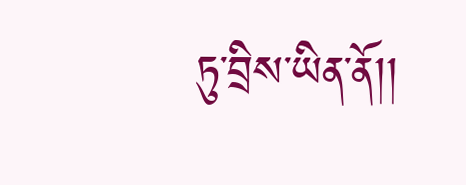ཏུ་བྲིས་ཡིན་ནོ།།